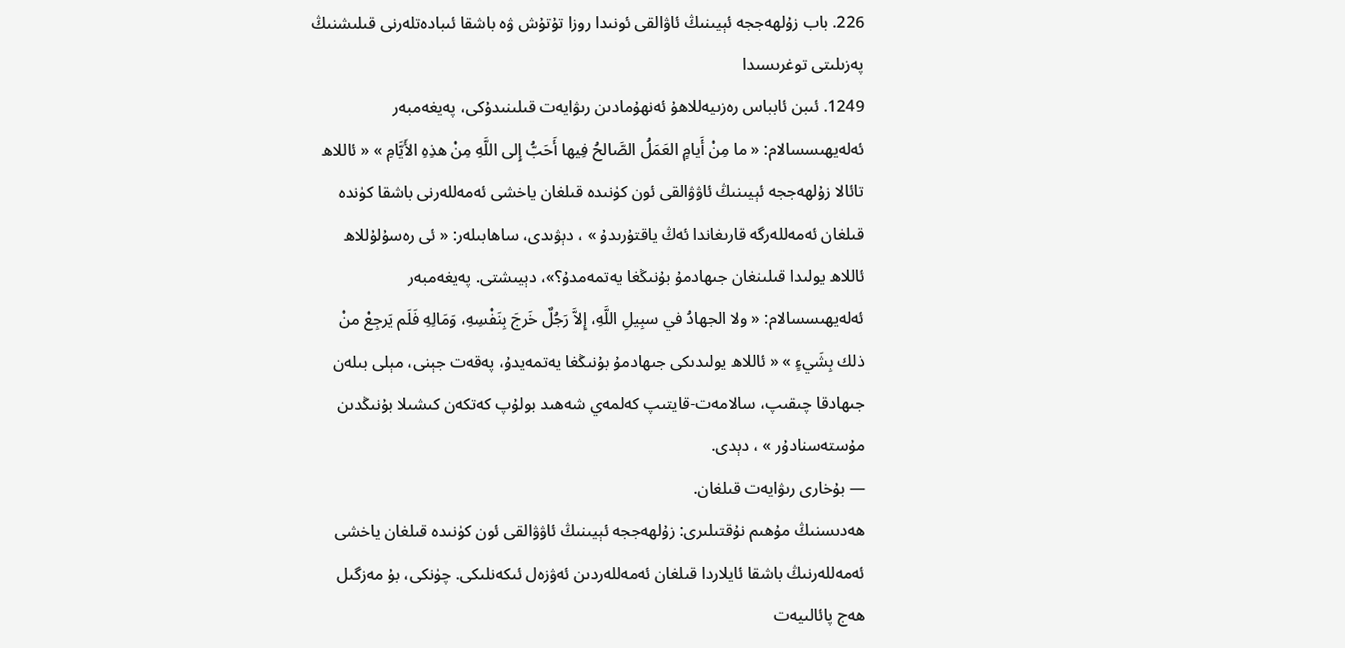226. باب زۇلھەججە ئېيىنىڭ ئاۋالقى ئونىدا روزا تۇتۇش ۋە باشقا ئىبادەتلەرنى قىلىشنىڭ پەزىلىتى توغرىسىدا
1249. ئىبن ئابباس رەزىيەللاھۇ ئەنھۇمادىن رىۋايەت قىلىنىدۇكى، پەيغەمبەر ئەلەيھىسسالام: « ما مِنْ أَيامٍ العَمَلُ الصَّالحُ فِيها أَحَبُّ إِلى اللَّهِ مِنْ هذِهِ الأَيَّامِ » « ئاللاھ تائالا زۇلھەججە ئېيىنىڭ ئاۋۋالقى ئون كۈنىدە قىلغان ياخشى ئەمەللەرنى باشقا كۈندە قىلغان ئەمەللەرگە قارىغاندا ئەڭ ياقتۇرىدۇ » ، دېۋىدى، ساھابىلەر: « ئى رەسۇلۇللاھ ئاللاھ يولىدا قىلىنغان جىھادمۇ بۇنىڭغا يەتمەمدۇ؟»، دېيىشتى. پەيغەمبەر ئەلەيھىسسالام: « ولا الجهادُ في سبِيلِ اللَّهِ، إِلاَّ رَجُلٌ خَرجَ بِنَفْسِهِ، وَمَالِهِ فَلَم يَرجِعْ منْ ذلك بِشَيءٍ » « ئاللاھ يولىدىكى جىھادمۇ بۇنىڭغا يەتمەيدۇ، پەقەت جېنى، مېلى بىلەن جىھادقا چىقىپ، سالامەت-قايتىپ كەلمەي شەھىد بولۇپ كەتكەن كىشىلا بۇنىڭدىن مۇستەسنادۇر » ، دېدى.
― بۇخارى رىۋايەت قىلغان.
ھەدىسنىڭ مۇھىم نۇقتىلىرى: زۇلھەججە ئېيىنىڭ ئاۋۋالقى ئون كۈنىدە قىلغان ياخشى ئەمەللەرنىڭ باشقا ئايلاردا قىلغان ئەمەللەردىن ئەۋزەل ئىكەنلىكى. چۈنكى، بۇ مەزگىل ھەج پائالىيەت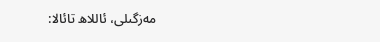مەزگىلى، ئاللاھ تائالا: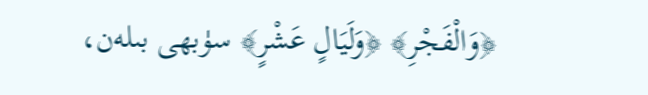﴿وَالْفَجْرِ﴾ ﴿وَلَيَالٍ عَشْرٍ﴾ سۈبھى بىلەن،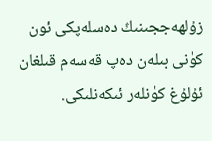زۇلھەججىنىڭ دەسلەپكى ئون كۈنى بىلەن دەپ قەسەم قىلغان ئۇلۇغ كۈنلەر ئىكەنلىكى.